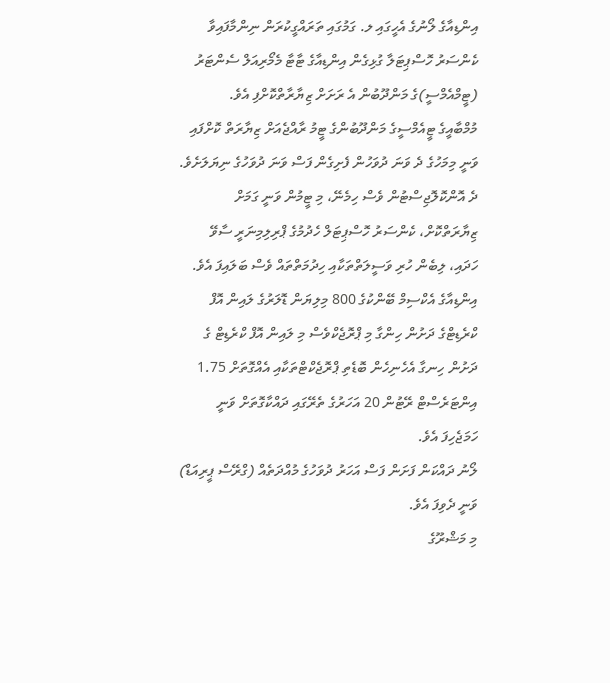އިންޑިއާގެ ލޯނުގެ އެހީގައި ލ. ގަމުގައި ތަރައްގީކުރަން ނިންމާފައިވާ ކެންސަރު ހޮސްޕިޓަލާ ގުޅިގެން އިންޑިއާގެ ޓާޓާ މެމޯރިއަލް ސެންޓަރު (ޓީމްއެމްސީ)ގެ މަންދޫބުން އެ ރަށަށް ޒިޔާރާތްކޮށްފި އެވެ.
މުމްބާއީގެ ޓީއެމްސީގެ މަންދޫބުންގެ ޓީމު ރާއްޖެއަށް ޒިޔާރަތް ކޮށްފައި ވަނީ މިމަހުގެ ދެ ވަނަ ދުވަހުން ފެށިގެން ފަސް ވަނަ ދުވަހުގެ ނިޔަލަށެވެ.
ދެ އޮންކޮލޮޖިސްޓުން ވެސް ހިމެނޭ، މި ޓީމުން ވަނީ ގަމަށް ޒިޔާރަތްކޮށް، ކެންސަރު ހޮސްޕިޓަލް ހެދުމުގެ ޕްރިލިމިނަރީ ސާވޭ ހަދައި، ލިބެން ހުރި ވަސީލަތްތަކާއި ހިދުމަތްތައް ވެސް ބަލައިފަ އެވެ.
އިންޑިއާގެ އެކްސިމް ބޭންކުގެ 800 މިލިޔަން ޑޮލަރުގެ ލައިން އޮފް ކްރެޑިޓްގެ ދަށުން ހިންގާ މި ޕްރޮޖެކްވެސް މި ލައިން އޮފް ކްރެޑިޓް ގެ ދަށުން ހިނގާ އެހެނިހެން ބޮޑެތި ޕްރޮޖެކްޓްތަކާއި އެއްގޮތަށް 1.75 އިންޓަރެސްޓް ރޭޓުން 20 އަހަރުގެ ތެރޭގައި ދައްކާގޮތަށް ވަނީ ހަމަޖެހިފަ އެވެ.
ލޯނު ދައްކަން ފަށަން ފަސް އަހަރު ދުވަހުގެ މުއްދަތެއް (ގްރޭސް ޕީރިއަޑް) ވަނީ ދެވިފަ އެވެ.
މި މަޝްރޫގެ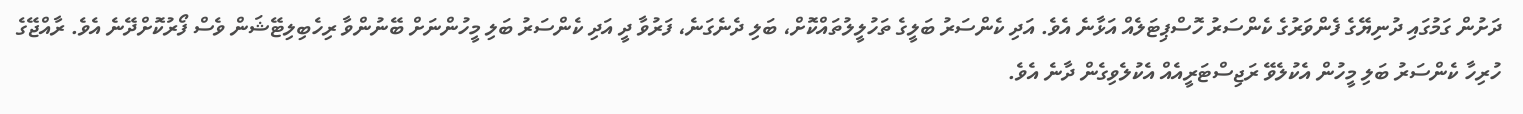ދަށުން ގަމުގައި ދުނިޔޭގެ ފެންވަރުގެ ކެންސަރު ހޮސްޕިޓަލެއް އަޅާނެ އެވެ. އަދި ކެންސަރު ބަލީގެ ތަހުލީލުތައްކޮށް، ބަލި ދެނެގަނެ، ފަރުވާ ދީ އަދި ކެންސަރު ބަލި މީހުންނަށް ބޭނުންވާ ރިހެބިލިޓޭޝަން ވެސް ފޯރުކޮށްދޭނެ އެވެ. ރާއްޖޭގެ ހުރިހާ ކެންސަރު ބަލި މީހުން އެކުލެވޭ ރަޖިސްޓަރީއެއް އެކުލެވިގެން ދާނެ އެވެ.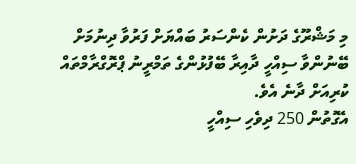މި މަޝްރޫގެ ދަށުން ކެންސަރު ބައްޔަށް ފަރުވާ ދިނުމަށް ބޭނުންވާ ސިއްހީ ދާއިރާ ބޭފުޅުންގެ ތަމްރީނު ޕްރޮގްރާމްތައް ކުރިއަށް ދާނެ އެވެ.
އެގޮތުން 250 ދިވެހި ސިއްހީ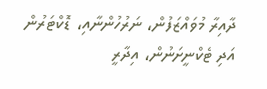ދާއިރާ މުވައްޒަފުން، ނަރުހުންނާއި، ޑޮކްޓަރުން އަދި ޓެކްނީށަނުން، އިދާރީ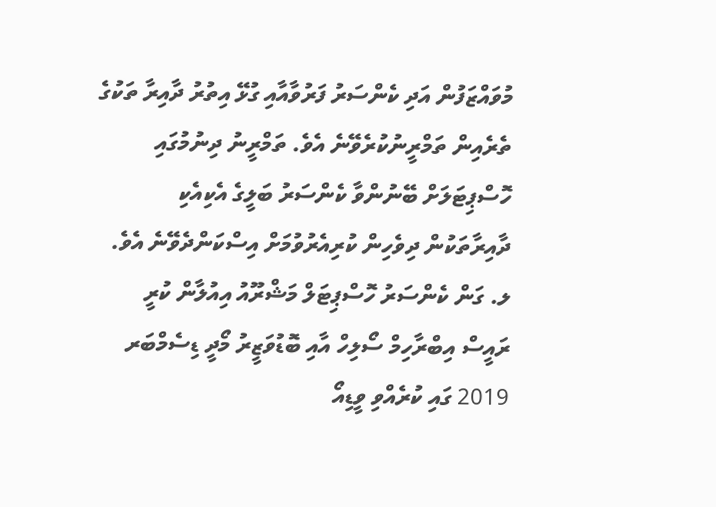މުވައްޒަފުން އަދި ކެންސަރު ފަރުވާއާއި ގުޅޭ އިތުރު ދާއިރާ ތަކުގެ ތެރެއިން ތަމްރީނުކުރެވޭނެ އެވެ. ތަމްރީނު ދިނުމުގައި ހޮސްޕިޓަލަށް ބޭނުންވާ ކެންސަރު ބަލީގެ އެކިއެކި ދާއިރާތަކުން ދިވެހިން ކުރިއެރުވުމަށް އިސްކަންދެވޭނެ އެވެ.
ލ. ގަން ކެންސަރު ހޮސްޕިޓަލް މަޝްރޫއު އިއުލާން ކުރީ ރައީސް އިބްރާހިމް ސޯލިހް އާއި ބޮޑުވަޒީރު މޯދީ ޑިސެމްބަރ 2019 ގައި ކުރެއްވި ވީޑިއޯ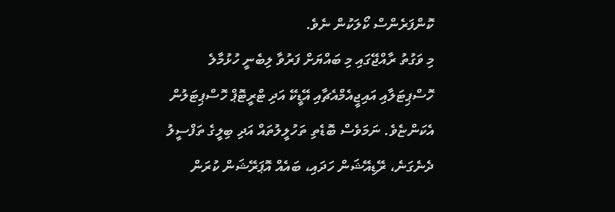ކޮންފަރެންސް ކޯލަކުން ނެވެ.
މި ވަގުތު ރާއްޖޭގައި މި ބައްޔަށް ފަރުވާ ލިބެނީ ހުޅުމާލެ ހޮސްޕިޓަލާއި އައިޖީއެމްއެޗާއި އޭޑީކޭ އަދި ޓްރީޓޮޕް ހޮސްޕިޓަލުން އެކަންޏެވެ. ނަމަވެސް ބޮޑެތި ތަހުލީލުތައް އަދި ބިލީގެ ތަފްސީލު ދެނެގަނެ، ރޭޑިއޭޝަން ހަދައި، ބައެއް އޮޕަރޭޝަން ކުރަން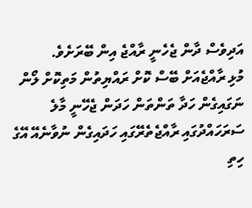އަދިވެސް ދާން ޖެހެނީ ރާއްޖެ އިން ބޭރަށެވެ.
މުޅި ރާއްޖެއަށް ބޭސް ކޮށް ރައްޔިތުން މަތިކޮށް ލޯން ނަގައިގެން ހަދާ ތަންތަން ހަދަން ޖެހޭނީ މާލެ ސަރަހައްދުގައި ރާއްޖެތެރޭގައި ހަދައިގެން ނުވާނެއޭ އޭގެ ހިތި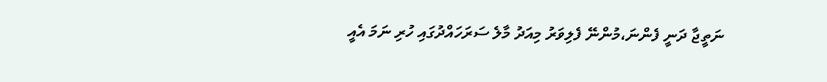ނަތީޖާ ދަނީ ފެންނަ،މުންނޭ ފެލިވަރު މިއަދު މާލެ ސަރަހައްދުގައި ހުރި ނަމަ އެއީ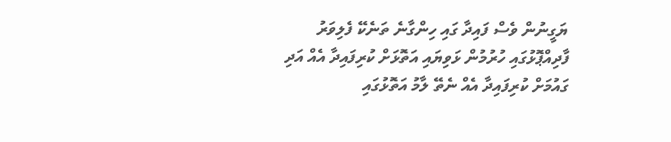ޔަގީނުން ވެސް ފައިދާ ގައި ހިންގާނެ ތަނެކޭ ފެލިވަރު ފާދިއްޕޮޅުގައި ހުރުމުން ޅަވިޔައި އަތޮޅަށް ކުރިފައިދާ އެއް އަދި ގައުމަށް ކުރިފައިދާ އެއް ނެތޭ ލާމު އަތޮޅުގައި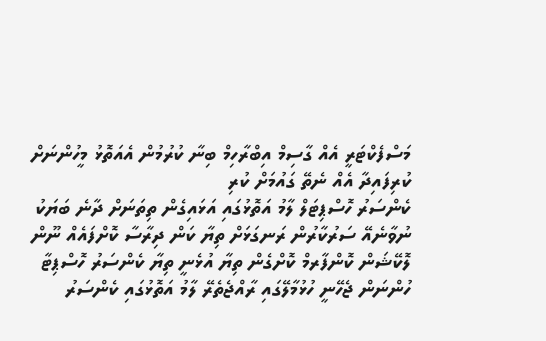މަސްފެކްޓަރީ އެއް ގާސިމް އިބްރާހިމް ބިނާ ކުރުމުން އެއަތޮޅު މީހުންނަށް ކުރިފައިދާ އެއް ނެތޭ ގައުމަށް ކުރި
ކެންސަރު ހޮސްޕިޓަލް ލާމު އަތޮޅުގައި އަޅައިގެން ތިތަނަށް ދާނެ ބަޔަކު ނުވާނެއޭ ސަރުކާރުން ރަނގަޅަށް ތިޔާ ކަން ދިރާސާ ކޮށްފައެއް ނޫން ލޮކޭޝަން ކޮންފާރމް ކޮށްގެން ތިޔާ އުޅެނީ ތިޔާ ކެންސަރު ހޮސްޕިޓާ ހުންނަން ޖެހޭނީ ހުޅުމާލޭގައި ރާއްޖެތެރޭ ލާމު އަތޮޅުގައި ކެންސަރު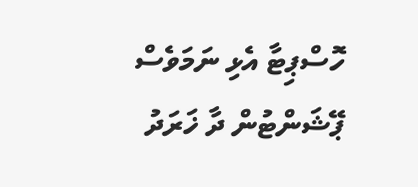ހޮސްޕިޓާ އެޅި ނަމަވެސް ޕޭޝަންޓުން ދާ ޚަރަދު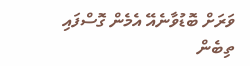ވަރަށް ބޮޑުވާނެއޭ އެމެން ގޮސްފައި ތިބެން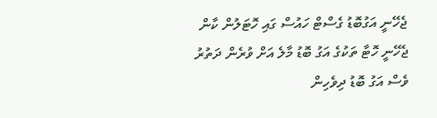ޖެހޭނީ އަގުބޮޑު ގެސްޓް ހައުސް ގައި ހޮޓަލުން ކާން ޖެހޭނީ ހޮޓާ ތަކުގެ އަގު ބޮޑު މާލެ އަށް ވުރެން ދަތުރު ވެސް އަގު ބޮޑު ދިވެހިން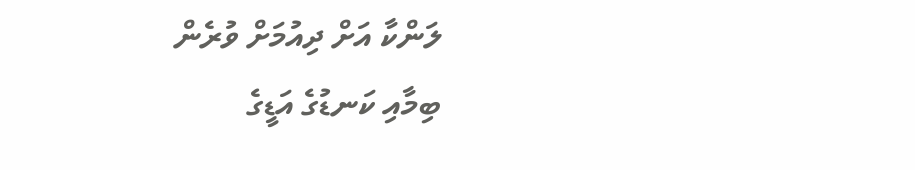ލަންކާ އަށް ދިއުމަށް ވުރެން
ބިމާއި ކަނޑުގެ އަޑީގެ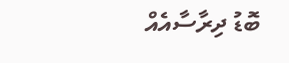ބޮޑު ދިރާސާއެއް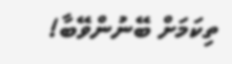ތިކަމަށް ބޭނުންވޭބާ!